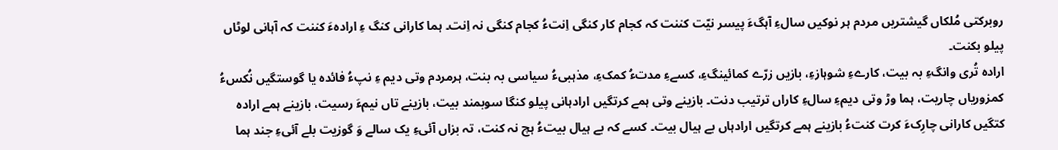روبرکتی مُلکاں گیشتریں مردم ہر نوکیں سالءِ آہگءَ پیسر نیّت کننت کہ کجام کار کنگی اِنتءُ کجام کنگی نہ اِنت۔ ہما کارانی کنگ ءِ ارادہءَ کننت کہ آہانی لوٹاں پیلو بکنت۔
ارادہ تُری وانگءِ بہ بیت، کارےءِ شوہازءِ، بازیں زرّے کمائینگءِ، کسےءِ مدتءُ کمکءِ، مذہبیءُ سیاسی بہ بنت، ہرمردم وتی دیم ءِ نپءُ فائدہ یا گوستگیں نُکسءُ کمزوریاں چاریت، ہما وڑ وتی دیمءِ سالءِ کاراں ترتیب دنت۔ بازینے وتی ہمے کرتگیں ارادہانی پیلو کنگا سوبمند بیت، بازینے تاں نیمءَ رسیت، بازینے ہمے ارادہ کتگیں کارانی چارِکءَ کرت کنتءُ بازینے ہمے کرتگیں ارادہاں بے ہیال بیت۔ کسے کہ بے ہیال بیتءُ ہچ نہ کنت، تہ بزاں آئیءِ یک سالے وَ گوزیت بلے آئیءِ جند ہما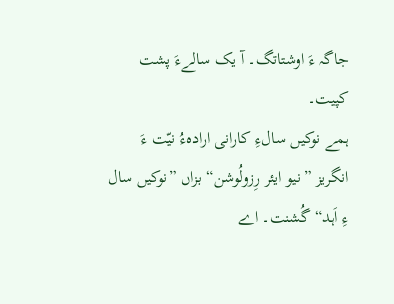جاگہ ءَ اوشتاتگ۔ آ یک سالےءَ پشت کپیت۔
ہمے نوکیں سالءِ کارانی ارادہءُ نیّت ءَ انگریز ”نیو ایئر رِزولُوشن“ بزاں ”نوکیں سال ءِ اَہد“ گُشنت۔ اے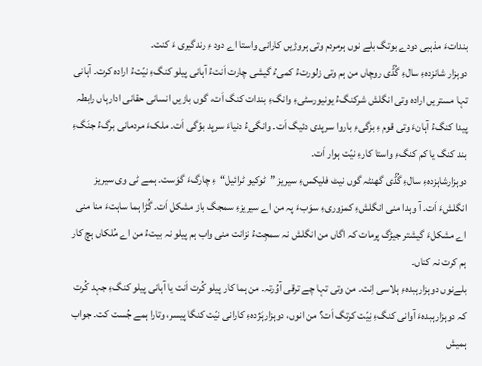بنداتءَ مذہبی دودے بوتگ بلے نوں ہرمردم وتی ہروڑیں کارانی واستا اے دود ءِ رندگیری ءَ کنت۔
دوہزار شانزدہءِ سالءِ گُڈّی روچاں من ہم وتی زلورتءُ کمیءُ گیشی چارت اَنتءُ آہانی پیلو کنگءِ نیّتءُ ارادہ کرت۔ آہانی تہا مستریں ارادہ وتی انگلش شرکنگءُ یونیورسٹیءِ وانگءِ بندات کنگ اَت، گوں بازیں انسانی حقانی ادارہاں رابطہ پیدا کنگءُ آہانءَ وتی قوم ءِ بزگیءِ باروا سرپدی دئیگ اَت۔ وانگیءُ دنیاءَ سرپد بوّگی اَت۔ ملکءَ مردمانی برگءُ جنَگءِ بند کنگ یا کم کنگءِ واستا کارءِ نیّت ہوار اَت۔
دوہزارشاہزدہءِ سالءِ گُڈّی گھنٹہ گوں نیٹ فلیکسءِ سیریز ”ٹوکیو ٹرائیل“ءِ چارگءَ گوَست۔ ہمے ٹی وی سیریز انگلشءَ اَت۔ آ وہدا منی انگلشءِ کمزوریءِ سوَبءَ پہ من اے سیریزءِ سمجگ باز مشکل اَت۔ گُڑا ہما ساہتءَ منا منی اے مشکلءَ گیشتر جیڑگ پرمات کہ اگاں من انگلش نہ سمجِتءُ نزانت منی واب ہم پیلو نہ بیتءُ من اے مُلکاں ہچ کار ہم کرت نہ کناں۔
بلےنوں دوہزارہبدہءِ ہلاسی اِنت۔ من وتی تہا چے ترقی آوُرتہ۔ من ہما کار پیلو کُرت اَنت یا آہانی پیلو کنگءِ جہد کُرت کہ دوہزارہبدہءَ آوانی کنگءِ نِیّت کرتگ اَت؟ من انوں، دوہزارہَژدہءِ کارانی نیّت کنگا پیسر، وتارا ہمے جُست کت۔ جواب ہمیش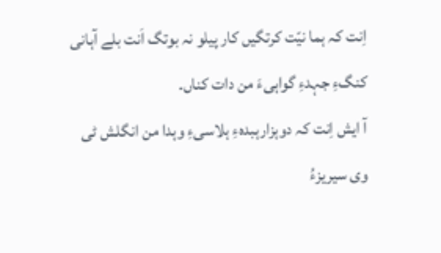اِنت کہ ہما نیّت کرتگیں کار پیلو نہ بوتگ اَنت بلے آہانی کنگءِ جہدءِ گواہیءَ من دات کناں۔
آ ایش اِنت کہ دوہزارہبدہءِ ہلاسیءِ وہدا من انگلش ٹی وی سیریزءُ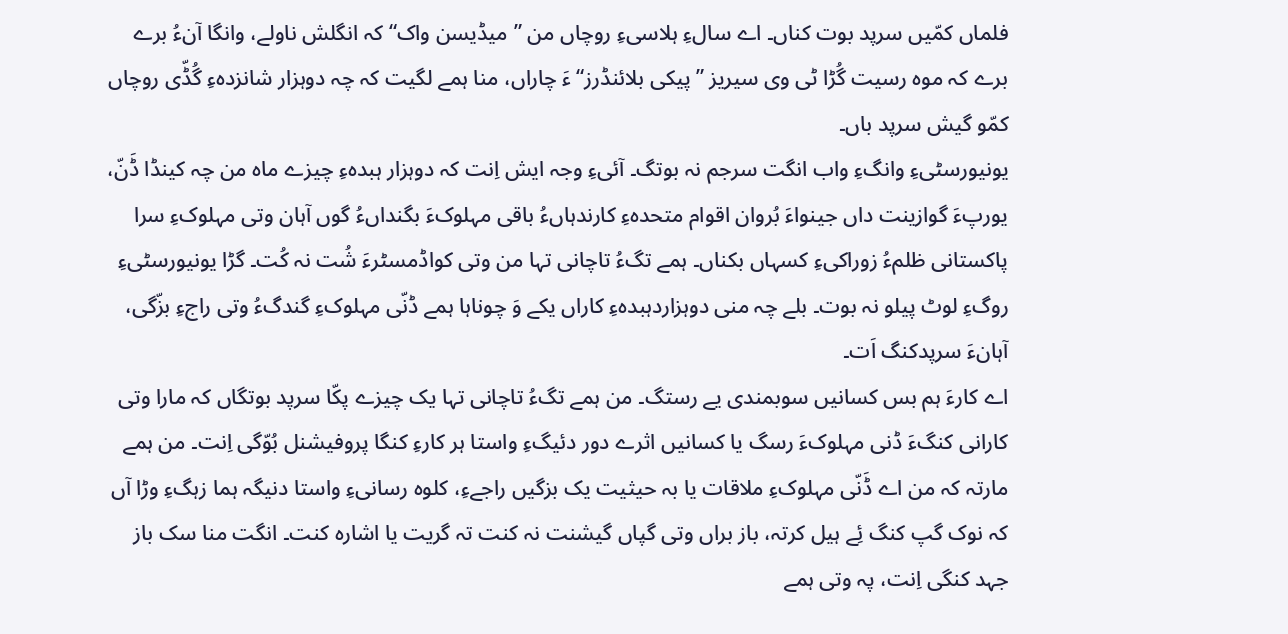فلماں کمّیں سرپد بوت کناں۔ اے سالءِ ہلاسیءِ روچاں من ”میڈیسن واک“ کہ انگلش ناولے، وانگا آنءُ برے برے کہ موہ رسیت گُڑا ٹی وی سیریز ”پیکی بلائنڈرز“ءَ چاراں، منا ہمے لگیت کہ چہ دوہزار شانزدہءِ گُڈّی روچاں کمّو گیش سرپد باں۔
یونیورسٹیءِ وانگءِ واب انگت سرجم نہ بوتگ۔ آئیءِ وجہ ایش اِنت کہ دوہزار ہبدہءِ چیزے ماہ من چہ کینڈا ڈَنّ، یورپءَ گوازینت داں جینواءَ بُروان اقوام متحدہءِ کارندہاںءُ باقی مہلوکءَ بگنداںءُ گوں آہان وتی مہلوکءِ سرا پاکستانی ظلمءُ زوراکیءِ کسہاں بکناں۔ ہمے تگءُ تاچانی تہا من وتی کواڈمسٹرءَ شُت نہ کُت۔ گڑا یونیورسٹیءِ روگءِ لوٹ پیلو نہ بوت۔ بلے چہ منی دوہزاردہبدہءِ کاراں یکے وَ چوناہا ہمے ڈنّی مہلوکءِ گندگءُ وتی راجءِ بزّگی، آہانءَ سرپدکنگ اَت۔
اے کارءَ ہم بس کسانیں سوبمندی یے رستگ۔ من ہمے تگءُ تاچانی تہا یک چیزے پکّا سرپد بوتگاں کہ مارا وتی کارانی کنگءَ ڈنی مہلوکءَ رسگ یا کسانیں اثرے دور دئیگءِ واستا ہر کارءِ کنگا پروفیشنل بُوّگی اِنت۔ من ہمے مارتہ کہ من اے ڈَنّی مہلوکءِ ملاقات یا بہ حیثیت یک بزگیں راجےءِ، کلوہ رسانیءِ واستا دنیگہ ہما زہگءِ وڑا آں کہ نوک گپ کنگ ئِے ہیل کرتہ، باز براں وتی گپاں گیشنت نہ کنت تہ گریت یا اشارہ کنت۔ انگت منا سک باز جہد کنگی اِنت، پہ وتی ہمے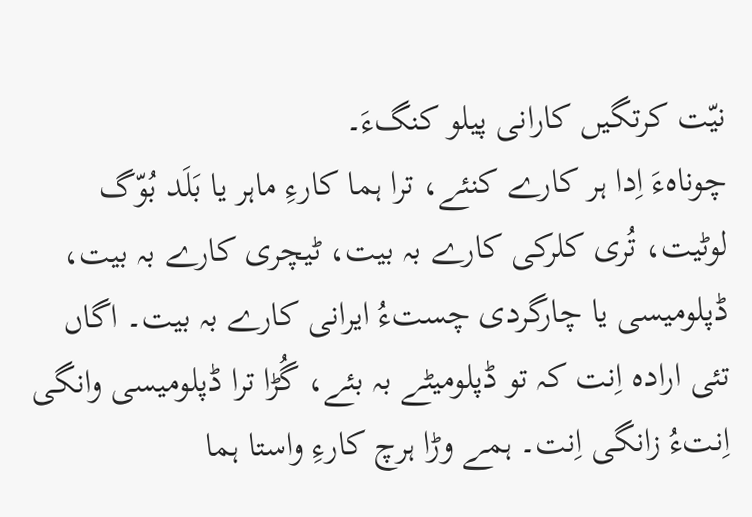نیّت کرتگیں کارانی پیلو کنگءَ۔
چوناہءَ اِدا ہر کارے کنئے، ترا ہما کارءِ ماہر یا بَلَد بُوّگ لوٹیت، تُری کلرکی کارے بہ بیت، ٹیچری کارے بہ بیت، ڈپلومیسی یا چارگردی چستءُ ایرانی کارے بہ بیت۔ اگاں تئی ارادہ اِنت کہ تو ڈپلومیٹے بہ بئے، گُڑا ترا ڈپلومیسی وانگی اِنتءُ زانگی اِنت۔ ہمے وڑا ہرچ کارءِ واستا ہما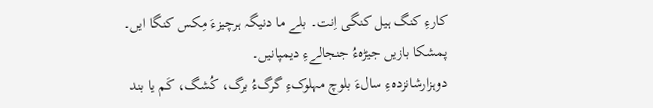کارءِ کنگ ہیل کنگی اِنت۔ بلے ما دنیگہ ہرچیزءَ مِکس کنگا ایں۔ پمشکا بازیں جیڑہءُ جنجالےءِ دیمپانیں۔
دوہزارشانزدہءِ سالءَ بلوچ مہلوکءِ گرگءُ برگ، کُشگ، کَم یا بند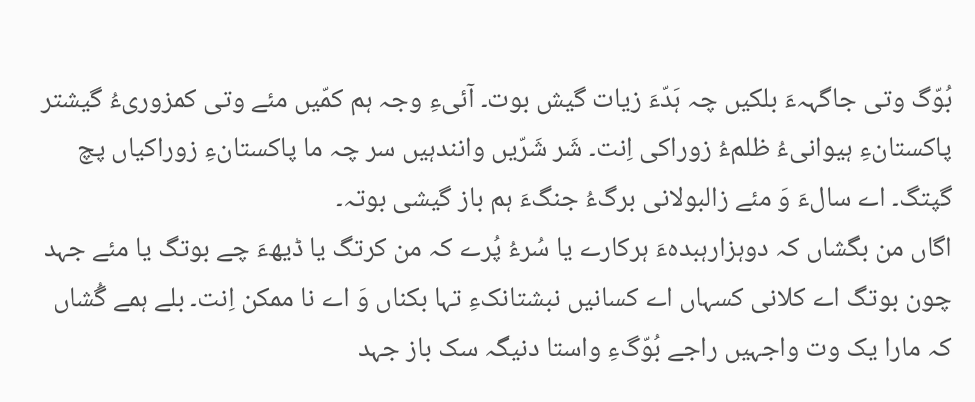بُوّگ وتی جاگہہءَ بلکیں چہ ہَدّءَ زیات گیش بوت۔ آئیءِ وجہ ہم کمّیں مئے وتی کمزوریءُ گیشتر پاکستانءِ ہیوانیءُ ظلمءُ زوراکی اِنت۔ شَر شَرّیں وانندہیں سر چہ ما پاکستانءِ زوراکیاں پچ گپتگ۔ اے سالءَ وَ مئے زالبولانی برگءُ جنگءَ ہم باز گیشی بوتہ۔
اگاں من بگشاں کہ دوہزارہبدہءَ ہرکارے یا سُرءُ پُرے کہ من کرتگ یا ڈیھءَ چے بوتگ یا مئے جہد چون بوتگ اے کلانی کسہاں اے کسانیں نبشتانکءِ تہا بکناں وَ اے نا ممکن اِنت۔ بلے ہمے گُشاں کہ مارا یک وت واجہیں راجے بُوّگءِ واستا دنیگہ سک باز جہد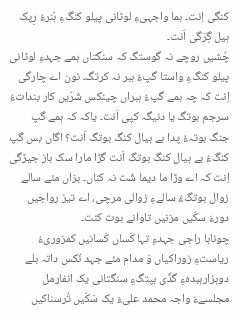کنگی اِنت۔ ہما واجہیءِ لوٹانی پیلو کنگءِ ہُنرءُ رِپک ہیل گِرَگی اَنت۔
چُشیں روچے نہ گوستگ کہ سنگتاں ہمے جہدءِ لوٹانی پیلو کنگءِ واستا گپءُ ہبر نہ کرتگ۔ نون اے چارگی اِنت کہ چہ ہمے گپءُ ہبراں چینکس شَرّیں کار بنداتءُ سرجم بوتگ یا دنیگہ کپی اَنت۔ یاکہ کہ ہمے گپ جنگ بوتہءُ پدا بے ہیال کنگ بوتگ اَنت؟ اگاں بس گپ کنگءُ بے ہیال کنگ بوتگ اَنت گڑا مارا سک باز جیڑگی اِنت کہ اے وڑا ما دیما شُت نہ کناں۔ بزاں مئے سالے زوال بوتگءُ سالےءِ زوالی مرچی، اے تیز رواجیں دورءَ سکّیں مزنیں تاوانے بوت کنت۔
چوناہا راجی جہدءِ تہا کَساں کَسانیں کمزوریءُ ریاستءِ زوراکیاں وَ مدام مئے جہد نُکس داتہ بلے دوہزارہبدہءِ گڈّی ہپتگءِ سنگتانی یک انفارمل مجلسےءَ واجہ محمد علیءَ یک سَکّیں تُرسناکیں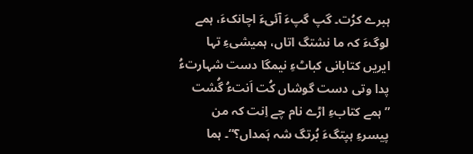ہبرے کرُت۔ گپ گپءَ آئیءَ اچانکءَ، ہمے لوگءَ کہ ما نشتگ اتاں، ہمیشیءِ تہا ایریں کتابانی کباٹءِ نیمگا دست شہارتءُ پدا وتی دست گوشاں کُت اَنتءُ گُشت ”ہمے کتابءِ اڑے نام چے اِنت کہ من پیسرءِ ہپتگءَ بُرتگ شہ ہَمداں؟“۔ ہما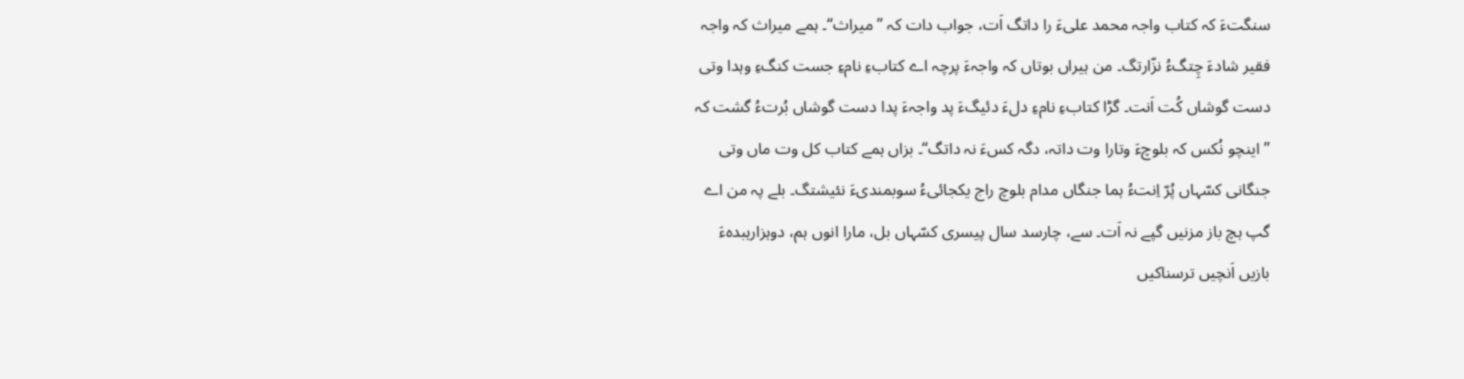سنگتءَ کہ کتاب واجہ محمد علیءَ را داتگ اَت، جواب دات کہ ”میراث“۔ ہمے میراث کہ واجہ فقیر شادءَ چِتگءُ نزّارتگ۔ من ہیراں بوتاں کہ واجہءَ پرچہ اے کتابءِ نامءِ جست کنگءِ وہدا وتی دست گوشاں کُت اَنت۔ گڑا کتابءِ نامءِ دلءَ دئیگءَ پد واجہءَ پدا دست گوشاں بُرتءُ گشت کہ ”اینچو نُکس کہ بلوچءَ وتارا وت داتہ، دگہ کسءَ نہ داتگ“۔ بزاں ہمے کتاب کل وت ماں وتی جنگانی کسّہاں پُرّ اِنتءُ ہما جنگاں مدام بلوچ راج یکجائیءُ سوبمندیءَ نئیشتگ۔ بلے پہ من اے گپ ہچ باز مزنیں گپے نہ اَت۔ سے، چارسد سال پیسری کسّہاں بل، مارا انوں ہم، دوہزارہبدہءَ بازیں اَنچیں ترسناکیں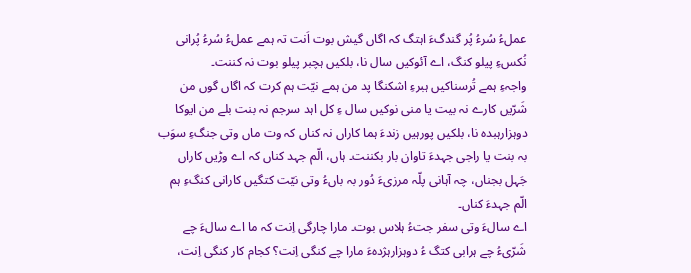عملءُ سُرءُ پُر گندگءَ اہتگ کہ اگاں گیش بوت اَنت تہ ہمے عملءُ سُرءُ پُرانی نُکسءِ پیلو کنگ، اے آئوکیں سال نا، بلکیں ہچبر پیلو بوت نہ کننت۔
واجہءِ ہمے تُرسناکیں ہبرءِ اشکنگا پد من ہمے نیّت ہم کرت کہ اگاں گوں من شَرّیں کارے نہ بیت یا منی نوکیں سال ءِ کل اہد سرجم نہ بنت بلے من ایوکا دوہزارہبدہ نا، بلکیں پورہیں زندءَ ہما کاراں نہ کناں کہ وت ماں وتی جنگءِ سوَب بہ بنت یا راجی جہدءَ تاوان بار بکننت۔ ہاں، الّم جہد کناں کہ اے وڑیں کاراں جَہل بجناں، چہ آہانی پلّہ مرزیءَ دُور بہ باںءُ وتی نیّت کتگیں کارانی کنگءِ ہم الّم جہدءَ کناں۔
اے سالءَ وتی سفر جتءُ ہلاس بوت۔ مارا چارگی اِنت کہ ما اے سالءَ چے شَرّیءُ چے ہرابی کتگ ءُ دوہزارہژدہءَ مارا چے کنگی اِنت؟ کجام کار کنگی اِنت،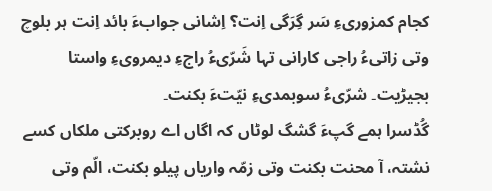کجام کمزوریءِ سَر گِرَگی اِنت؟ اِشانی جوابءَ بائد اِنت ہر بلوچ وتی زاتیءُ راجی کارانی تہا شَرّیءُ راجءِ دیمرویءِ واستا بجیڑیت۔ شرّیءُ سوبمدیءِ نیّتءَ بکنت۔
گُڈسرا ہمے گپءَ گشگ لوٹاں کہ اگاں اے روبرکتی ملکاں کسے نشتہ، آ محنت بکنت وتی زمّہ واریاں پیلو بکنت، الّم وتی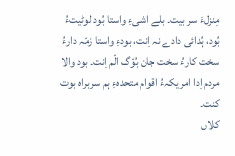مِنزلءَ سر بیت۔ بلے اشیءِ واستا بُود لوٹیتءُ بُود، ہُدائی دادے نہ اِنت، بودءِ واستا زمّہ دارءُ سخت کارءُ سخت جان بُوّگ الّم اِنت۔ بود والا مردم اِدا امریکہءُ اقوام متحدہءِ ہم سربراہ بوت کنت۔
کلاں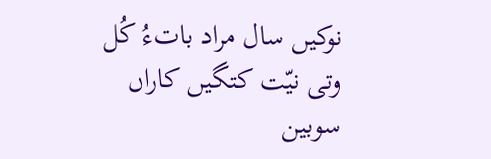نوکیں سال مراد باتءُ کُل وتی نیّت کتگیں کاراں سوبین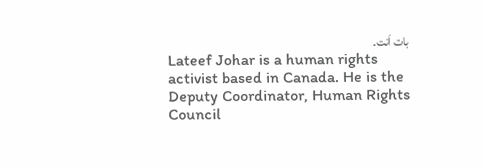بات اَنت۔
Lateef Johar is a human rights activist based in Canada. He is the Deputy Coordinator, Human Rights Council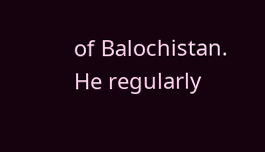of Balochistan. He regularly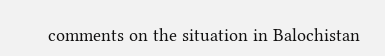comments on the situation in Balochistan